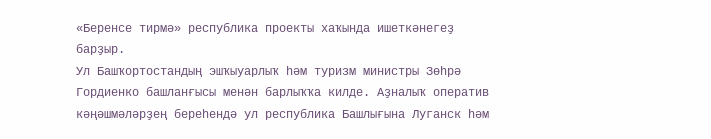«Беренсе тирмә» республика проекты хаҡында ишеткәнегеҙ барҙыр.
Ул Башҡортостандың эшҡыуарлыҡ һәм туризм министры Зөһрә Гордиенко башланғысы менән барлыҡҡа килде. Аҙналыҡ оператив кәңәшмәләрҙең береһендә ул республика Башлығына Луганск һәм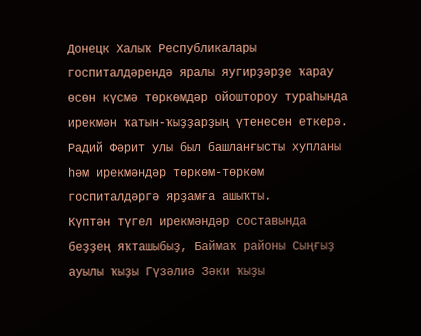Донецк Халыҡ Республикалары госпиталдәрендә яралы яугирҙәрҙе ҡарау өсөн күсмә төркөмдәр ойоштороу тураһында ирекмән ҡатын-ҡыҙҙарҙың үтенесен еткерә. Радий Фәрит улы был башланғысты хупланы һәм ирекмәндәр төркөм-төркөм госпиталдәргә ярҙамға ашыҡты.
Күптән түгел ирекмәндәр составында беҙҙең яҡташыбыҙ, Баймаҡ районы Сыңғыҙ ауылы ҡыҙы Гүзәлиә Зәки ҡыҙы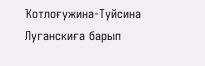Ҡотлоғужина-Туйсина Луганскиға барып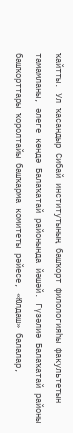ҡайтты. Ул ҡасандыр Сибай институтының башҡорт филологияһы факультетын тамамланы, әлеге көндә Балаҡатай районында йәшәй. Гүзәлиә Балаҡатай районы башҡорттары ҡоролтайы башҡарма комитеты рәйесе, «Юлдаш» балалар,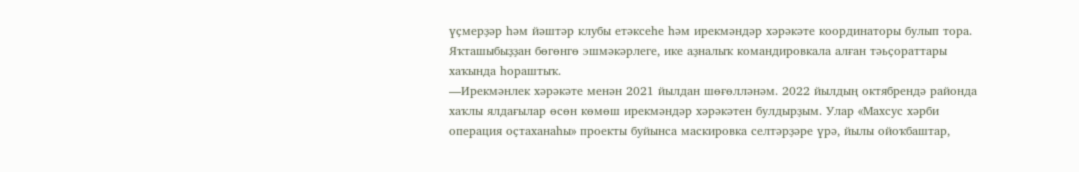үҫмерҙәр һәм йәштәр клубы етәксеһе һәм ирекмәндәр хәрәкәте координаторы булып тора.
Яҡташыбыҙҙан бөгөнгө эшмәкәрлеге, ике аҙналыҡ командировкала алған тәьҫораттары хаҡында һораштыҡ.
—Ирекмәнлек хәрәкәте менән 2021 йылдан шөғөлләнәм. 2022 йылдың октябрендә районда хаҡлы ялдағылар өсөн көмөш ирекмәндәр хәрәкәтен булдырҙым. Улар «Махсус хәрби операция оҫтаханаһы» проекты буйынса маскировка селтәрҙәре үрә, йылы ойоҡбаштар,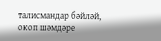талисмандар бәйләй, окоп шәмдәре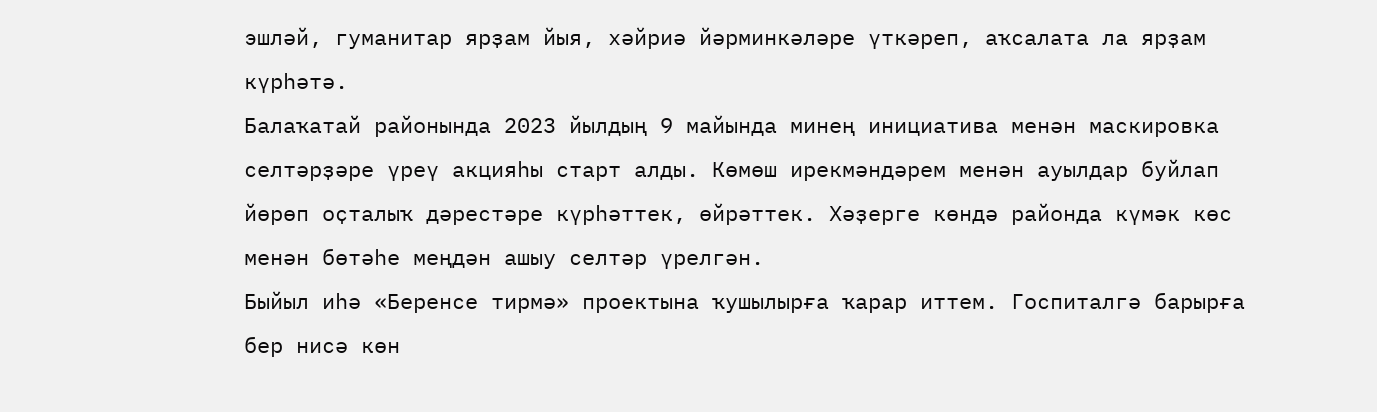эшләй, гуманитар ярҙам йыя, хәйриә йәрминкәләре үткәреп, аҡсалата ла ярҙам күрһәтә.
Балаҡатай районында 2023 йылдың 9 майында минең инициатива менән маскировка селтәрҙәре үреү акцияһы старт алды. Көмөш ирекмәндәрем менән ауылдар буйлап йөрөп оҫталыҡ дәрестәре күрһәттек, өйрәттек. Хәҙерге көндә районда күмәк көс менән бөтәһе меңдән ашыу селтәр үрелгән.
Быйыл иһә «Беренсе тирмә» проектына ҡушылырға ҡарар иттем. Госпиталгә барырға бер нисә көн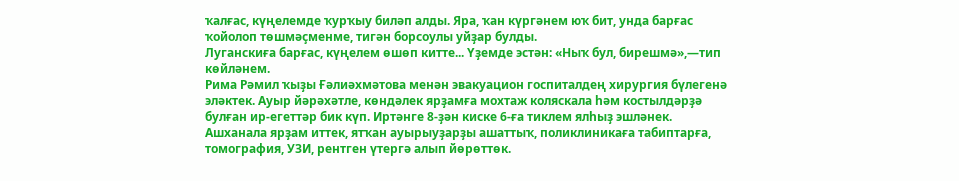ҡалғас, күңелемде ҡурҡыу биләп алды. Яра, ҡан күргәнем юҡ бит, унда барғас ҡойолоп төшмәҫменме, тигән борсоулы уйҙар булды.
Луганскиға барғас, күңелем өшөп китте... Үҙемде эстән: «Ныҡ бул, бирешмә»,—тип көйләнем.
Рима Рәмил ҡыҙы Ғәлиәхмәтова менән эвакуацион госпиталдең хирургия бүлегенә эләктек. Ауыр йәрәхәтле, көндәлек ярҙамға мохтаж коляскала һәм костылдәрҙә булған ир-егеттәр бик күп. Иртәнге 8-ҙән киске 6-ға тиклем ялһыҙ эшләнек. Ашханала ярҙам иттек, ятҡан ауырыуҙарҙы ашаттыҡ, поликлиникаға табиптарға, томография, УЗИ, рентген үтергә алып йөрөттөк.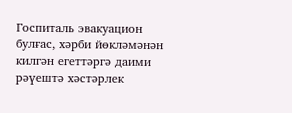Госпиталь эвакуацион булғас, хәрби йөкләмәнән килгән егеттәргә даими рәүештә хәстәрлек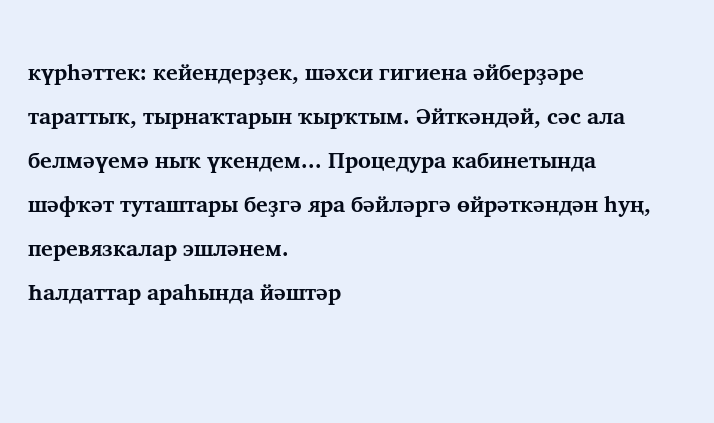күрһәттек: кейендерҙек, шәхси гигиена әйберҙәре тараттыҡ, тырнаҡтарын ҡырҡтым. Әйткәндәй, сәс ала белмәүемә ныҡ үкендем... Процедура кабинетында шәфҡәт туташтары беҙгә яра бәйләргә өйрәткәндән һуң, перевязкалар эшләнем.
Һалдаттар араһында йәштәр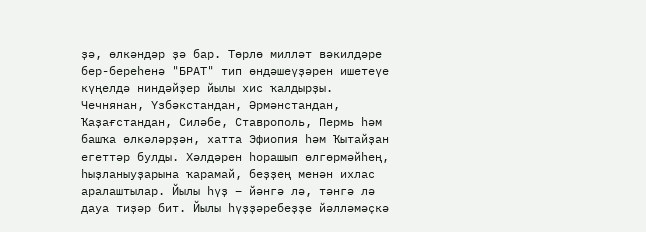ҙә, өлкәндәр ҙә бар. Төрлө милләт вәкилдәре бер-береһенә "БРАТ" тип өндәшеүҙәрен ишетеүе күңелдә ниндәйҙер йылы хис ҡалдырҙы. Чечнянан, Үзбәкстандан, Әрмәнстандан, Ҡаҙағстандан, Силәбе, Ставрополь, Пермь һәм башҡа өлкәләрҙән, хатта Эфиопия һәм Ҡытайҙан егеттәр булды. Хәлдәрен һорашып өлгөрмәйһең, һыҙланыуҙарына ҡарамай, беҙҙең менән ихлас аралаштылар. Йылы һүҙ – йәнгә лә, тәнгә лә дауа тиҙәр бит. Йылы һүҙҙәребеҙҙе йәлләмәҫкә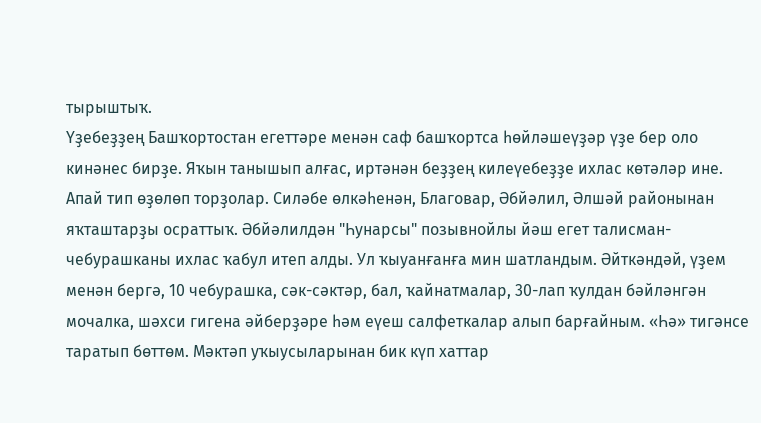тырыштыҡ.
Үҙебеҙҙең Башҡортостан егеттәре менән саф башҡортса һөйләшеүҙәр үҙе бер оло кинәнес бирҙе. Яҡын танышып алғас, иртәнән беҙҙең килеүебеҙҙе ихлас көтәләр ине. Апай тип өҙөлөп торҙолар. Силәбе өлкәһенән, Благовар, Әбйәлил, Әлшәй районынан яҡташтарҙы осраттыҡ. Әбйәлилдән "Һунарсы" позывнойлы йәш егет талисман- чебурашканы ихлас ҡабул итеп алды. Ул ҡыуанғанға мин шатландым. Әйткәндәй, үҙем менән бергә, 10 чебурашка, сәк-сәктәр, бал, ҡайнатмалар, 30-лап ҡулдан бәйләнгән мочалка, шәхси гигена әйберҙәре һәм еүеш салфеткалар алып барғайным. «Һә» тигәнсе таратып бөттөм. Мәктәп уҡыусыларынан бик күп хаттар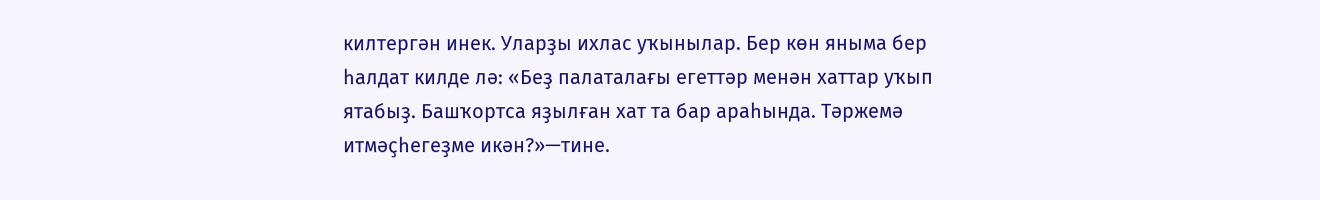килтергән инек. Уларҙы ихлас уҡынылар. Бер көн яныма бер һалдат килде лә: «Беҙ палаталағы егеттәр менән хаттар уҡып ятабыҙ. Башҡортса яҙылған хат та бар араһында. Тәржемә итмәҫһегеҙме икән?»—тине.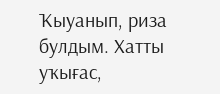Ҡыуанып, риза булдым. Хатты уҡығас,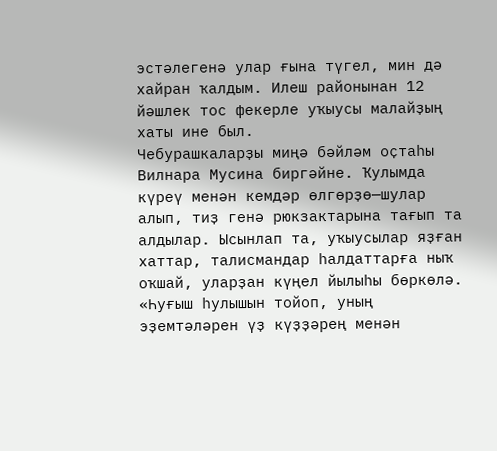эстәлегенә улар ғына түгел, мин дә хайран ҡалдым. Илеш районынан 12 йәшлек тос фекерле уҡыусы малайҙың хаты ине был.
Чебурашкаларҙы миңә бәйләм оҫтаһы Вилнара Мусина биргәйне. Ҡулымда күреү менән кемдәр өлгөрҙө—шулар алып, тиҙ генә рюкзактарына тағып та алдылар. Ысынлап та, уҡыусылар яҙған хаттар, талисмандар һалдаттарға ныҡ оҡшай, уларҙан күңел йылыһы бөркөлә.
«Һуғыш һулышын тойоп, уның эҙемтәләрен үҙ күҙҙәрең менән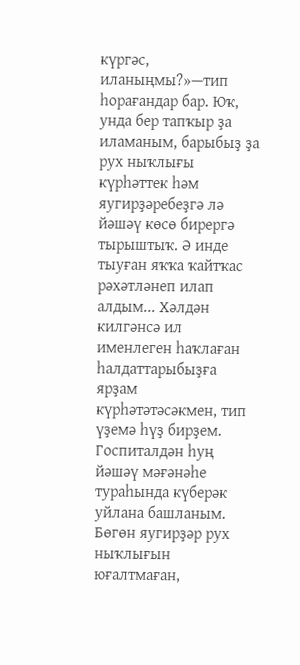күргәс, иланыңмы?»—тип һорағандар бар. Юҡ, унда бер тапҡыр ҙа иламаным, барыбыҙ ҙа рух ныҡлығы күрһәттек һәм яугирҙәребеҙгә лә йәшәү көсө бирергә тырыштыҡ. Ә инде тыуған яҡҡа ҡайтҡас рәхәтләнеп илап алдым... Хәлдән килгәнсә ил именлеген һаҡлаған һалдаттарыбыҙға ярҙам күрһәтәтәсәкмен, тип үҙемә һүҙ бирҙем. Госпиталдән һуң йәшәү мәғәнәһе тураһында күберәк уйлана башланым. Бөгөн яугирҙәр рух ныҡлығын юғалтмаған,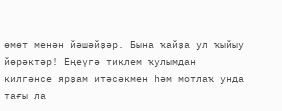өмөт менән йәшәйҙәр. Бына ҡайҙа ул ҡыйыу йөрәктәр! Еңеүгә тиклем ҡулымдан килгәнсе ярҙам итәсәкмен һәм мотлаҡ унда тағы ла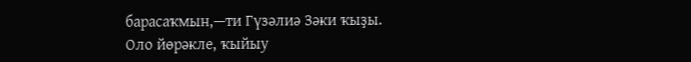барасаҡмын,—ти Гүзәлиә Зәки ҡыҙы.
Оло йөрәкле, ҡыйыу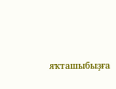яҡташыбыҙға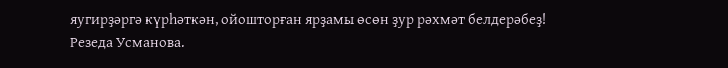яугирҙәргә күрһәткән, ойошторған ярҙамы өсөн ҙур рәхмәт белдерәбеҙ!
Резеда Усманова.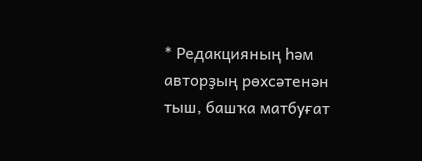* Редакцияның һәм авторҙың рөхсәтенән тыш, башҡа матбуғат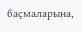баҫмаларына,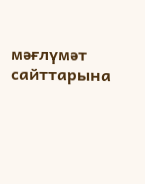мәғлүмәт сайттарына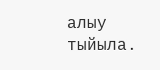алыу тыйыла.